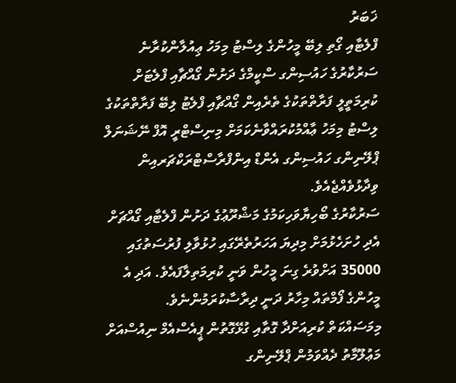ޚަބަރު
ފްލެޓާއި ގޯތި ލިބޭ މީހުންގެ ލިސްޓު މިމަހު ޢިއުލާންކުރާނެ
ސަރުކާރުގެ ހައުސިންގ ސްކީމްގެ ދަށުން ގޯއްޗާއި ފްލެޓަށް ކުރިމަތީލީ ފަރާތްތަކުގެ ތެރެއިން ގޯއްޗާއި ފްލެޓު ލިބޭ ފަރާތްތަކުގެ ލިސްޓު މިމަހު ޢާއްމުކުރައްވާނެކަމަށް މިނިސްޓްރީ އޮފް ނޭޝަނަލް ޕްލޭނިންގ ހައުސިންގ އެންޑް އިންފްރާސްޓްރަކްޗަރއިން ވިދާޅުވެއްޖެއެވެ.
ސަރުކާރުގެ ބޯހިޔާވަހިކަމުގެ މަޝްރޫޢުގެ ދަށުން ފްލެޓާއި ގޯއްޗަށް އެދި ހުށަހެޅުމަށް މިދިޔަ އަހަރުތެރޭގައި ހުޅުވާލި ފުރުސަތުގައި 35000 އަށްވުރެ ގިނަ މީހުން ވަނީ ކުރިމަތިލާފައެވެ. އަދި އެ މީހުންގެ ފޯމްތައް މިހާރު ދަނީ ދިރާސާކުރަމުންނެވެ.
މިމަސައްކަތް ކުރިއަށްދާ ގޮތާއި ގުޅޭގޮތުން ޕީއެސްއެމް ނިއުސްއަށް މަޢުލޫމާތު ދެއްވަމުން ޕްލޭނިންގ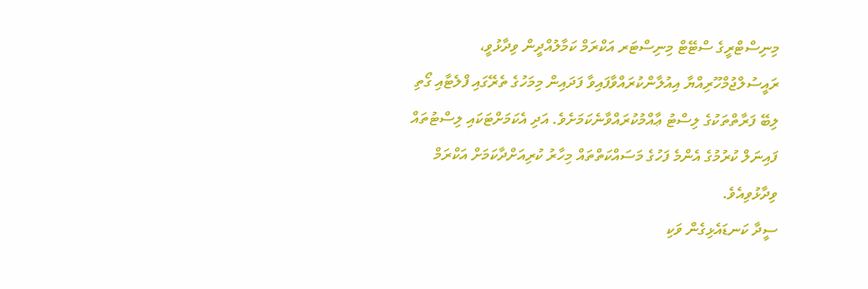މިނިސްޓްރީގެ ސްޓޭޓް މިނިސްޓަރ އަކްރަމް ކަމާލުއްދީން ވިދާޅުވީ، ރައީސުލްޖުމްހޫރިއްޔާ އިއުލާންކުރައްވާފައިވާ ފަދައިން މިމަހުގެ ތެރޭގައި ފްލެޓާއި ގޯތި ލިބޭ ފަރާތްތަކުގެ ލިސްޓު ޢާއްމުކުރައްވާނެކަމަށެވެ. އަދި އެކަމަށްޓަކައި ލިސްޓުތައް ފައިނަލް ކުރުމުގެ އެންމެ ފަހުގެ މަސައްކަތްތައް މިހާރު ކުރިއަށްދާކަމަށް އަކްރަމް ވިދާޅުވިއެވެ.
ސީދާ ކަނޑައެޅިގެން ވަކި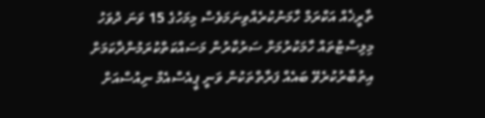ތާރީޚެއް އަކްރަމް ހާމަނުކުރެއްވިނަމަވެސް މިމަހުގެ 15 ވަނަ ދުވަހު މިލިސްޓުތައް ހާމަކުރުމަށް ސަރުކާރުން މަސައްކަތްކުރަމުންދާކަމަށް އިތުބާރުކުރެވޭ ބައެއް ފަރާތްތަކުން ވަނީ ޕީއެސްއެމް ނިއުސްއަށް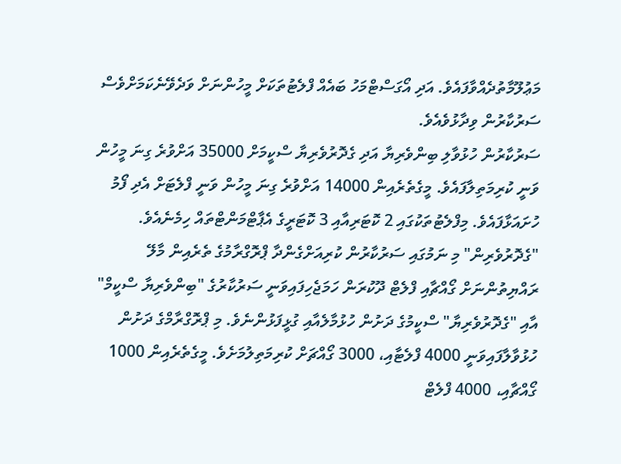މަޢުލޫމާތުދެއްވާފައެވެ. އަދި އޯގަސްޓްމަހު ބައެއް ފްލެޓުތަކަށް މީހުންނަށް ވަދެވޭނެކަމަށްވެސް ސަރުކާރުން ވިދާޅުވެއެވެ.
ސަރުކާރުން ހުޅުވާލި ބިންވެރިޔާ އަދި ގެދޮރުވެރިޔާ ސްކީމަށް 35000 އަށްވުރެ ގިނަ މީހުން ވަނީ ކުރިމަތިލާފައެވެ. މީގެތެރެއިން 14000 އަށްވުރެ ގިނަ މީހުން ވަނީ ފްލެޓަށް އެދި ފޯމު ހުށައަޅާފައެވެ. މިފްލެޓުތަކުގައި 2 ކޮޓަރިއާއި 3 ކޮޓަރީގެ އެޕާޓްމަންޓްތައް ހިމެނެއެވެ.
"ގެދޮރުވެރިން" މި ނަމުގައި ސަރުކާރުން ކުރިއަށްގެންދާ ޕްރޮގްރާމުގެ ތެރެއިން މާލޭ ރައްޔިތުންނަށް ގޯއްޗާއި ފްލެޓް ދޫކުރަން ހަމަޖެހިފައިވަނީ ސަރުކާރުގެ "ބިންވެރިޔާ ސްކީމް" އާއި "ގެދޮރުވެރިޔާ" ސްކީމުގެ ދަށުން ހުޅުމާލެއާއި ގުޅީފަޅުންނެވެ. މި ޕްރޮގްރާމްގެ ދަށުން ހުޅުވާލާފައިވަނީ 4000 ފްލެޓާއި، 3000 ގޯއްޗަށް ކުރިމަތިލުމަށެވެ. މީގެތެރެއިން 1000 ގޯއްޗާއި، 4000 ފްލެޓް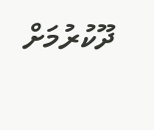ދޫކުރުމަށް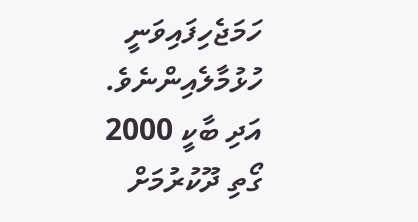ހަމަޖެހިފައިވަނީ ހުޅުމާލެއިންނެވެ. އަދި ބާކީ 2000 ގޯތި ދޫކުރުމަށް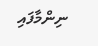ނިންމާފައި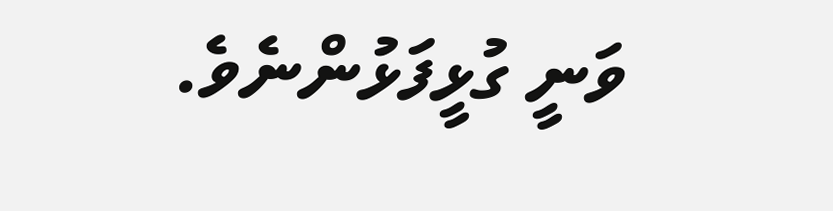ވަނީ ގުޅީފަޅުންނެވެ.